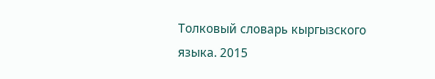Толковый словарь кыргызского языка. 2015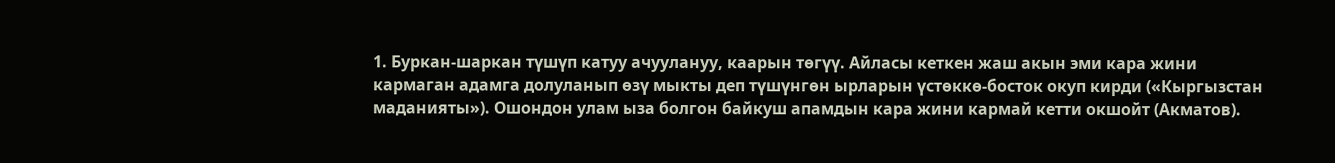1. Буркан-шаркан түшүп катуу ачуулануу, каарын төгүү. Айласы кеткен жаш акын эми кара жини кармаган адамга долуланып өзү мыкты деп түшүнгөн ырларын үстөккө-босток окуп кирди («Кыргызстан маданияты»). Ошондон улам ыза болгон байкуш апамдын кара жини кармай кетти окшойт (Акматов).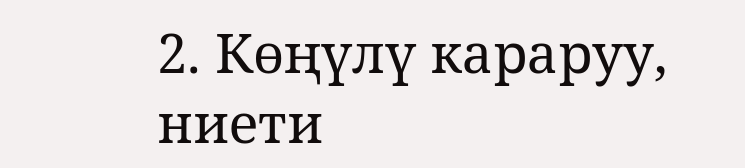2. Көңүлү караруу, ниети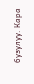бузулуу. Кара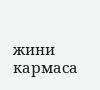жини кармаса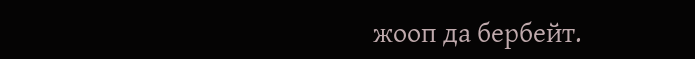жооп да бербейт.